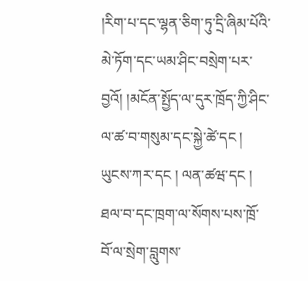།རིག་པ་དང་ལྷན་ཅིག་ཏུ་དྲི་ཞིམ་པོའི་མེ་ཏོག་དང་ཡམ་ཤིང་བསྲེག་པར་བྱའོ། །མངོན་སྤྱོད་ལ་དུར་ཁྲོད་ཀྱི་ཤིང་ལ་ཚ་བ་གསུམ་དང་སྐྱེ་ཚེ་དང ། ཡུངས་ཀར་དང ། ལན་ཚཝ་དང ། ཐལ་བ་དང་ཁྲག་ལ་སོགས་པས་ཁྲོ་བོ་ལ་སྲེག་བླུགས་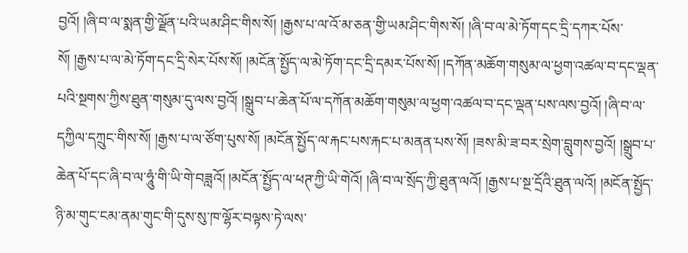བྱའོ། །ཞི་བ་ལ་སྨན་གྱི་ལྗོན་པའི་ཡམ་ཤིང་གིས་སོ། །རྒྱས་པ་ལ་འོ་མ་ཅན་གྱི་ཡམ་ཤིང་གིས་སོ། །ཞི་བ་ལ་མེ་ཏོག་དང་དྲི་དཀར་པོས་སོ། །རྒྱས་པ་ལ་མེ་ཏོག་དང་དྲི་སེར་པོས་སོ། །མངོན་སྤྱོད་ལ་མེ་ཏོག་དང་དྲི་དམར་པོས་སོ། །དཀོན་མཆོག་གསུམ་ལ་ཕྱག་འཚལ་བ་དང་ལྡན་པའི་སྔགས་ཀྱིས་ཐུན་གསུམ་དུ་ལས་བྱའོ། །སྒྲུབ་པ་ཆེན་པོ་ལ་དཀོན་མཆོག་གསུམ་ལ་ཕྱག་འཚལ་བ་དང་ལྡན་པས་ལས་བྱའོ། །ཞི་བ་ལ་དཀྱིལ་དཀྲུང་གིས་སོ། །རྒྱས་པ་ལ་ཙོག་པུས་སོ། །མངོན་སྤྱོད་ལ་རྐང་པས་རྐང་པ་མནན་པས་སོ། །ཟས་མི་ཟ་བར་སྲེག་བླུགས་བྱའོ། །སྒྲུབ་པ་ཆེན་པོ་དང་ཞི་བ་ལ་ཧཱུཾ་གི་ཡི་གེ་བཟླའོ། །མངོན་སྤྱོད་ལ་ཕཊ་ཀྱི་ཡི་གེའོ། །ཞི་བ་ལ་སྲོད་ཀྱི་ཐུན་ལའོ། །རྒྱས་པ་སྔ་དྲོའི་ཐུན་ལའོ། །མངོན་སྤྱོད་ཉི་མ་གུང་ངམ་ནམ་གུང་གི་དུས་སུ་ཁ་ལྷོར་བལྟས་ཏེ་ལས་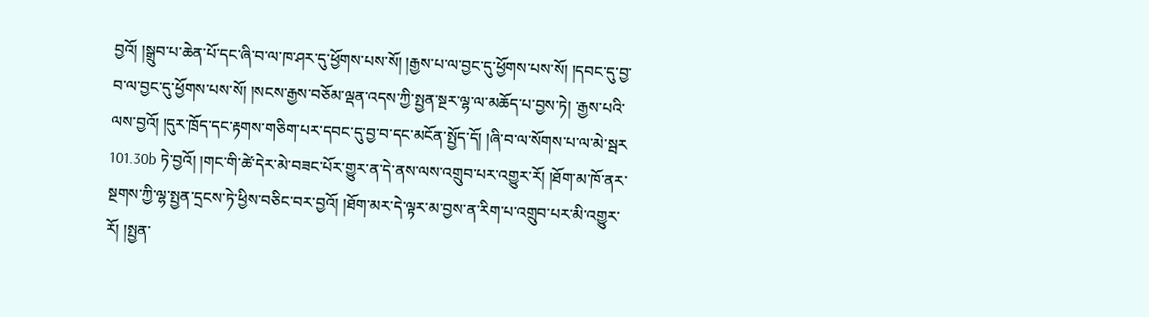བྱའོ། །སྒྲུབ་པ་ཆེན་པོ་དང་ཞི་བ་ལ་ཁ་ཤར་དུ་ཕྱོགས་པས་སོ། །རྒྱས་པ་ལ་བྱང་དུ་ཕྱོགས་པས་སོ། །དབང་དུ་བྱ་བ་ལ་བྱང་དུ་ཕྱོགས་པས་སོ། །སངས་རྒྱས་བཅོམ་ལྡན་འདས་ཀྱི་སྤྱན་སྔར་ལྷ་ལ་མཆོད་པ་བྱས་ཏེ། ་རྒྱས་པའི་ལས་བྱའོ། །དུར་ཁྲོད་དང་རྟགས་གཅིག་པར་དབང་དུ་བྱ་བ་དང་མངོན་སྤྱོད་དོ། །ཞི་བ་ལ་སོགས་པ་ལ་མེ་སྦར 101.30b ཏེ་བྱའོ། །གང་གི་ཚེ་དེར་མེ་བཟང་པོར་གྱུར་ན་དེ་ནས་ལས་འགྲུབ་པར་འགྱུར་རོ། །ཐོག་མ་ཁོ་ནར་སྔགས་ཀྱི་ལྷ་སྤྱན་དྲངས་ཏེ་ཕྱིས་བཅིང་བར་བྱའོ། །ཐོག་མར་དེ་ལྟར་མ་བྱས་ན་རིག་པ་འགྲུབ་པར་མི་འགྱུར་རོ། །སྤྱན་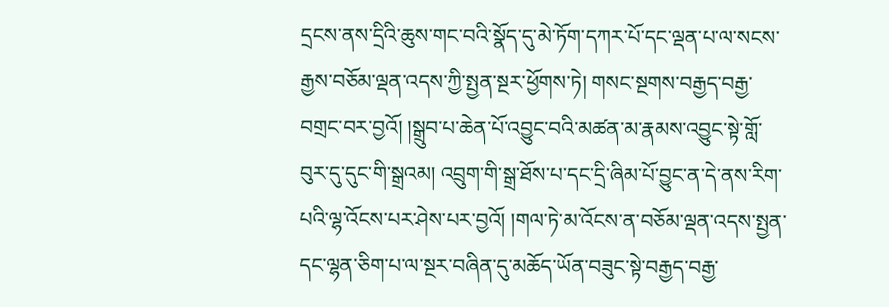དྲངས་ནས་དྲིའི་ཆུས་གང་བའི་སྣོད་དུ་མེ་ཏོག་དཀར་པོ་དང་ལྡན་པ་ལ་སངས་རྒྱས་བཅོམ་ལྡན་འདས་ཀྱི་སྤྱན་སྔར་ཕྱོགས་ཏེ། གསང་སྔགས་བརྒྱད་བརྒྱ་བགྲང་བར་བྱའོ། །སྒྲུབ་པ་ཆེན་པོ་འབྱུང་བའི་མཚན་མ་རྣམས་འབྱུང་སྟེ་གློ་བུར་དུ་དུང་གི་སྒྲའམ། འབྲུག་གི་སྒྲ་ཐོས་པ་དང་དྲི་ཞིམ་པོ་བྱུང་ན་དེ་ནས་རིག་པའི་ལྷ་འོངས་པར་ཤེས་པར་བྱའོ། །གལ་ཏེ་མ་འོངས་ན་བཅོམ་ལྡན་འདས་སྤྱན་དང་ལྷན་ཅིག་པ་ལ་སྔར་བཞིན་དུ་མཆོད་ཡོན་བཟུང་སྟེ་བརྒྱད་བརྒྱ་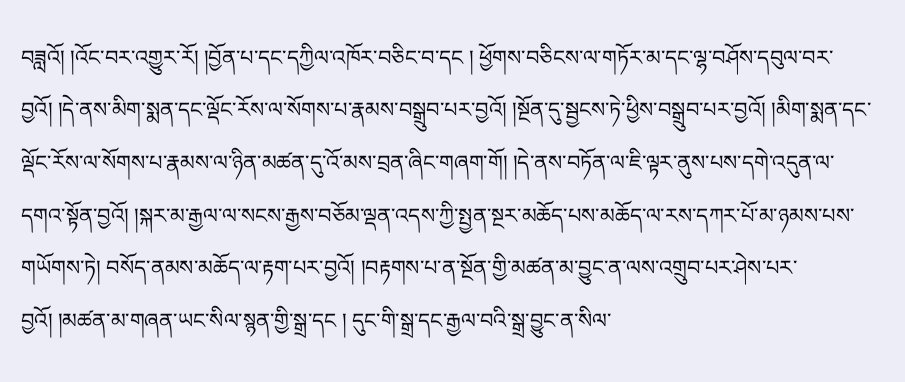བཟླའོ། །འོང་བར་འགྱུར་རོ། །བྱོན་པ་དང་དཀྱིལ་འཁོར་བཅིང་བ་དང ། ཕྱོགས་བཅིངས་ལ་གཏོར་མ་དང་ལྷ་བཤོས་དབུལ་བར་བྱའོ། །དེ་ནས་མིག་སྨན་དང་ལྡོང་རོས་ལ་སོགས་པ་རྣམས་བསྒྲུབ་པར་བྱའོ། །སྔོན་དུ་སྦྱངས་ཏེ་ཕྱིས་བསྒྲུབ་པར་བྱའོ། །མིག་སྨན་དང་ལྡོང་རོས་ལ་སོགས་པ་རྣམས་ལ་ཉིན་མཚན་དུ་འོ་མས་བྲན་ཞིང་གཞག་གོ། །དེ་ནས་བཏོན་ལ་ཇི་ལྟར་ནུས་པས་དགེ་འདུན་ལ་དགའ་སྟོན་བྱའོ། །སྐར་མ་རྒྱལ་ལ་སངས་རྒྱས་བཅོམ་ལྡན་འདས་ཀྱི་སྤྱན་སྔར་མཆོད་པས་མཆོད་ལ་རས་དཀར་པོ་མ་ཉམས་པས་གཡོགས་ཏེ། བསོད་ནམས་མཆོད་ལ་རྟག་པར་བྱའོ། །བརྟགས་པ་ན་སྔོན་གྱི་མཚན་མ་བྱུང་ན་ལས་འགྲུབ་པར་ཤེས་པར་བྱའོ། །མཚན་མ་གཞན་ཡང་སིལ་སྙན་གྱི་སྒྲ་དང ། དུང་གི་སྒྲ་དང་རྒྱལ་བའི་སྒྲ་བྱུང་ན་སིལ་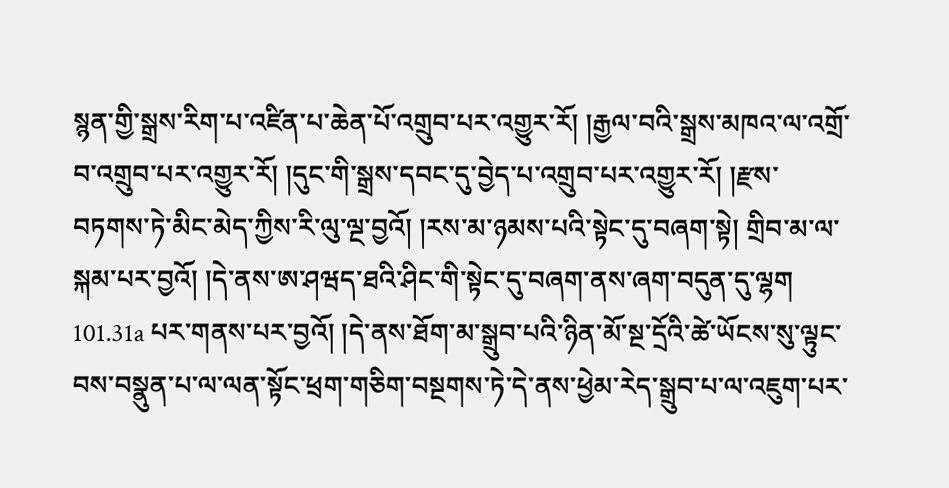སྙན་གྱི་སྒྲས་རིག་པ་འཛིན་པ་ཆེན་པོ་འགྲུབ་པར་འགྱུར་རོ། །རྒྱལ་བའི་སྒྲས་མཁའ་ལ་འགྲོ་བ་འགྲུབ་པར་འགྱུར་རོ། །དུང་གི་སྒྲས་དབང་དུ་བྱེད་པ་འགྲུབ་པར་འགྱུར་རོ། །རྫས་བཏགས་ཏེ་མིང་མེད་ཀྱིས་རི་ལུ་ལྔ་བྱའོ། །རས་མ་ཉམས་པའི་སྟེང་དུ་བཞག་སྟེ། གྲིབ་མ་ལ་སྐམ་པར་བྱའོ། །དེ་ནས་ཨ་ཤཝད་ཐའི་ཤིང་གི་སྟེང་དུ་བཞག་ནས་ཞག་བདུན་དུ་ལྷག 101.31a པར་གནས་པར་བྱའོ། །དེ་ནས་ཐོག་མ་སྒྲུབ་པའི་ཉིན་མོ་སྔ་དྲོའི་ཚེ་ཡོངས་སུ་ལྟུང་བས་བསྣུན་པ་ལ་ལན་སྟོང་ཕྲག་གཅིག་བསྔགས་ཏེ་དེ་ནས་ཕྱེམ་རེད་སྒྲུབ་པ་ལ་འཇུག་པར་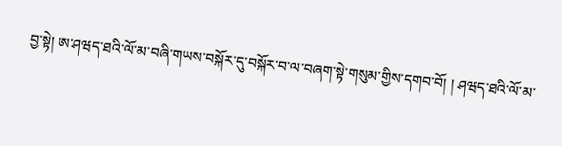བྱ་སྟེ། ཨ་ཤཝད་ཐའི་ལོ་མ་བཞི་གཡས་བསྐོར་དུ་བསྐོར་བ་ལ་བཞག་སྟེ་གསུམ་གྱིས་དགབ་བོ། ། ཤཝད་ཐའི་ལོ་མ་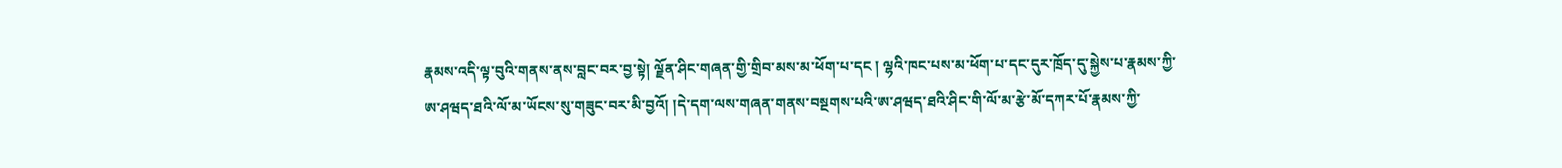རྣམས་འདི་ལྟ་བུའི་གནས་ནས་བླང་བར་བྱ་སྟེ། ལྗོན་ཤིང་གཞན་གྱི་གྲིབ་མས་མ་ཕོག་པ་དང ། ལྷའི་ཁང་པས་མ་ཕོག་པ་དང་དུར་ཁྲོད་དུ་སྐྱེས་པ་རྣམས་ཀྱི་ཨ་ཤཝད་ཐའི་ལོ་མ་ཡོངས་སུ་གཟུང་བར་མི་བྱའོ། །དེ་དག་ལས་གཞན་གནས་བསྔགས་པའི་ཨ་ཤཝད་ཐའི་ཤིང་གི་ལོ་མ་རྩེ་མོ་དཀར་པོ་རྣམས་ཀྱི་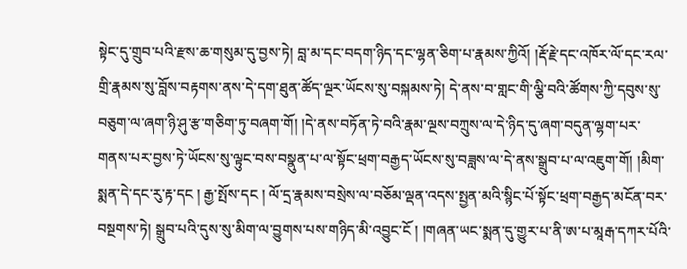སྟེང་དུ་གྲུབ་པའི་རྫས་ཆ་གསུམ་དུ་བྱས་ཏེ། བླ་མ་དང་བདག་ཉིད་དང་ལྷན་ཅིག་པ་རྣམས་ཀྱིའོ། །རྡོ་རྗེ་དང་འཁོར་ལོ་དང་རལ་གྲི་རྣམས་སུ་བློས་བརྟགས་ནས་དེ་དག་ཐུན་ཚོད་ལྔར་ཡོངས་སུ་བསྐམས་ཏེ། དེ་ནས་བ་གླང་གི་ལྕི་བའི་ཚོགས་ཀྱི་དབུས་སུ་བཅུག་ལ་ཞག་ཉི་ཤུ་རྩ་གཅིག་ཏུ་བཞག་གོ། །དེ་ནས་བཏོན་ཏེ་བའི་རྣམ་ལྔས་བཀྲུས་ལ་དེ་ཉིད་དུ་ཞག་བདུན་ལྷག་པར་གནས་པར་བྱས་ཏེ་ཡོངས་སུ་ལྟུང་བས་བསྣུན་པ་ལ་སྟོང་ཕྲག་བརྒྱད་ཡོངས་སུ་བཟླས་ལ་དེ་ནས་སྒྲུབ་པ་ལ་འཇུག་གོ། །མིག་སྨན་དེ་དང་རུ་རྟ་དང ། རྒྱ་སྤོས་དང ། ལོ་དྲ་རྣམས་བསྲེས་ལ་བཅོམ་ལྡན་འདས་སྤྱན་མའི་སྙིང་པོ་སྟོང་ཕྲག་བརྒྱད་མངོན་བར་བསྔགས་ཏེ། སྒྲུབ་པའི་དུས་སུ་མིག་ལ་བྱུགས་པས་གཉིད་མི་འབྱུང་ངོ ། །གཞན་ཡང་སྨན་དུ་གྱུར་པ་ནི་ཨ་པ་མཱརྒ་དཀར་པོའི་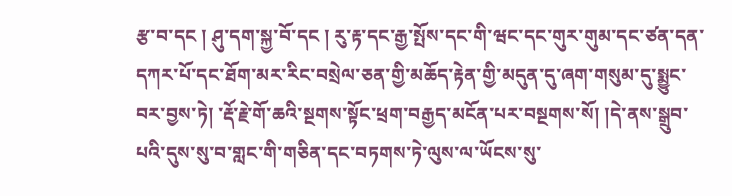རྩ་བ་དང ། ཤུ་དག་སྐྱ་བོ་དང ། རུ་རྟ་དང་རྒྱ་སྤོས་དང་གི་ཝང་དང་གུར་གུམ་དང་ཙན་དན་དཀར་པོ་དང་ཐོག་མར་རིང་བསྲེལ་ཅན་གྱི་མཆོད་རྟེན་གྱི་མདུན་དུ་ཞག་གསུམ་དུ་སྨྱུང་བར་བྱས་ཏེ། ་རྡོ་རྗེ་གོ་ཆའི་སྔགས་སྟོང་ཕྲག་བརྒྱད་མངོན་པར་བསྔགས་སོ། །དེ་ནས་སྒྲུབ་པའི་དུས་སུ་བ་གླང་གི་གཅིན་དང་བཏགས་ཏེ་ལུས་ལ་ཡོངས་སུ་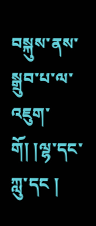བསྐུས་ནས་སྒྲུབ་པ་ལ་འཇུག་གོ། །ལྷ་དང་ཀླུ་དང །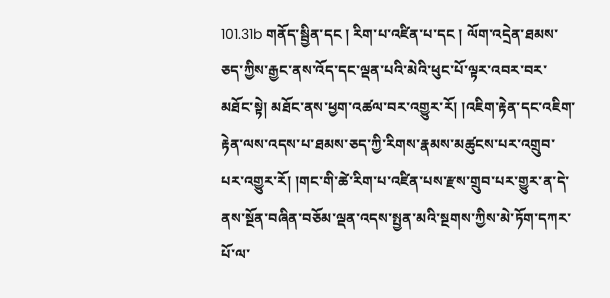101.31b གནོད་སྦྱིན་དང ། རིག་པ་འཛིན་པ་དང ། ལོག་འདྲེན་ཐམས་ཅད་ཀྱིས་རྒྱང་ནས་འོད་དང་ལྡན་པའི་མེའི་ཕུང་པོ་ལྟར་འབར་བར་མཐོང་སྟེ། མཐོང་ནས་ཕྱག་འཚལ་བར་འགྱུར་རོ། །འཇིག་རྟེན་དང་འཇིག་རྟེན་ལས་འདས་པ་ཐམས་ཅད་ཀྱི་རིགས་རྣམས་མཚུངས་པར་འགྲུབ་པར་འགྱུར་རོ། །གང་གི་ཚེ་རིག་པ་འཛིན་པས་རྫས་གྲུབ་པར་གྱུར་ན་དེ་ནས་སྔོན་བཞིན་བཅོམ་ལྡན་འདས་སྤྱན་མའི་སྔགས་ཀྱིས་མེ་ཏོག་དཀར་པོ་ལ་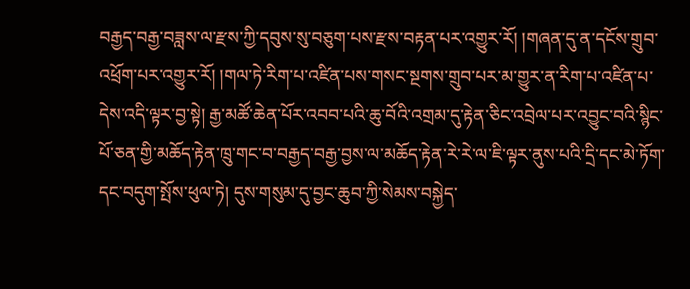བརྒྱད་བརྒྱ་བཟླས་ལ་རྫས་ཀྱི་དབུས་སུ་བཅུག་པས་རྫས་བརྟན་པར་འགྱུར་རོ། །གཞན་དུ་ན་དངོས་གྲུབ་འཕྲོག་པར་འགྱུར་རོ། །གལ་ཏེ་རིག་པ་འཛིན་པས་གསང་སྔགས་གྲུབ་པར་མ་གྱུར་ན་རིག་པ་འཛིན་པ་དེས་འདི་ལྟར་བྱ་སྟེ། རྒྱ་མཚོ་ཆེན་པོར་འབབ་པའི་ཆུ་བོའི་འགྲམ་དུ་རྟེན་ཅིང་འབྲེལ་པར་འབྱུང་བའི་སྙིང་པོ་ཅན་གྱི་མཆོད་རྟེན་ཁྲུ་གང་བ་བརྒྱད་བརྒྱ་བྱས་ལ་མཆོད་རྟེན་རེ་རེ་ལ་ཇི་ལྟར་ནུས་པའི་དྲི་དང་མེ་ཏོག་དང་བདུག་སྤོས་ཕུལ་ཏེ། དུས་གསུམ་དུ་བྱང་ཆུབ་ཀྱི་སེམས་བསྐྱེད་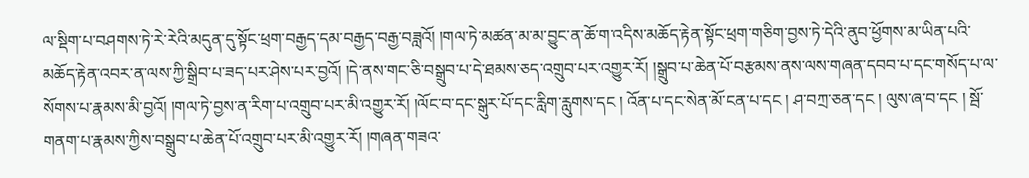ལ་སྡིག་པ་བཤགས་ཏེ་རེ་རེའི་མདུན་དུ་སྟོང་ཕྲག་བརྒྱད་དམ་བརྒྱད་བརྒྱ་བཟླའོ། །གལ་ཏེ་མཚན་མ་མ་བྱུང་ན་ཆོ་ག་འདིས་མཆོད་རྟེན་སྟོང་ཕྲག་གཅིག་བྱས་ཏེ་དེའི་ནུབ་ཕྱོགས་མ་ཡིན་པའི་མཆོད་རྟེན་འབར་ན་ལས་ཀྱི་སྒྲིབ་པ་ཟད་པར་ཤེས་པར་བྱའོ། །དེ་ནས་གང་ཅི་བསྒྲུབ་པ་དེ་ཐམས་ཅད་འགྲུབ་པར་འགྱུར་རོ། །སྒྲུབ་པ་ཆེན་པོ་བརྩམས་ནས་ལས་གཞན་དབབ་པ་དང་གསོད་པ་ལ་སོགས་པ་རྣམས་མི་བྱའོ། །གལ་ཏེ་བྱས་ན་རིག་པ་འགྲུབ་པར་མི་འགྱུར་རོ། །ལོང་བ་དང་སྒུར་པོ་དང་རླིག་རླུགས་དང ། འོན་པ་དང་སེན་མོ་ངན་པ་དང ། ཤ་བཀྲ་ཅན་དང ། ལུས་ཞ་བ་དང ། སྦོ་གནག་པ་རྣམས་ཀྱིས་བསྒྲུབ་པ་ཆེན་པོ་འགྲུབ་པར་མི་འགྱུར་རོ། །གཞན་གཟའ་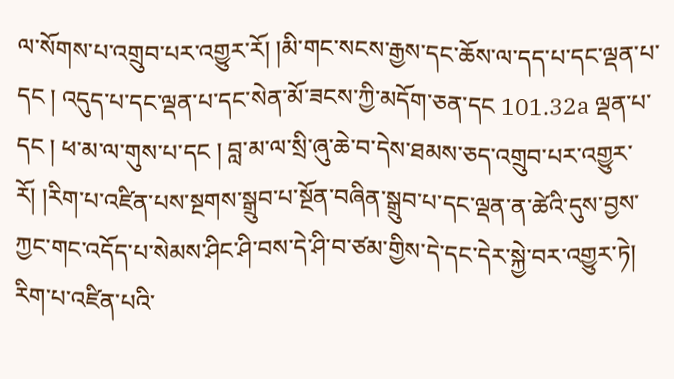ལ་སོགས་པ་འགྲུབ་པར་འགྱུར་རོ། །མི་གང་སངས་རྒྱས་དང་ཆོས་ལ་དད་པ་དང་ལྡན་པ་དང ། འདུད་པ་དང་ལྡན་པ་དང་སེན་མོ་ཟངས་ཀྱི་མདོག་ཅན་དང 101.32a ལྡན་པ་དང ། ཕ་མ་ལ་གུས་པ་དང ། བླ་མ་ལ་སྲི་ཞུ་ཆེ་བ་དེས་ཐམས་ཅད་འགྲུབ་པར་འགྱུར་རོ། །རིག་པ་འཛིན་པས་སྔགས་སྒྲུབ་པ་སྔོན་བཞིན་སྒྲུབ་པ་དང་ལྡན་ན་ཚེའི་དུས་བྱས་ཀྱང་གང་འདོད་པ་སེམས་ཤིང་ཤི་བས་དེ་ཤི་བ་ཙམ་གྱིས་དེ་དང་དེར་སྐྱེ་བར་འགྱུར་ཏེ། རིག་པ་འཛིན་པའི་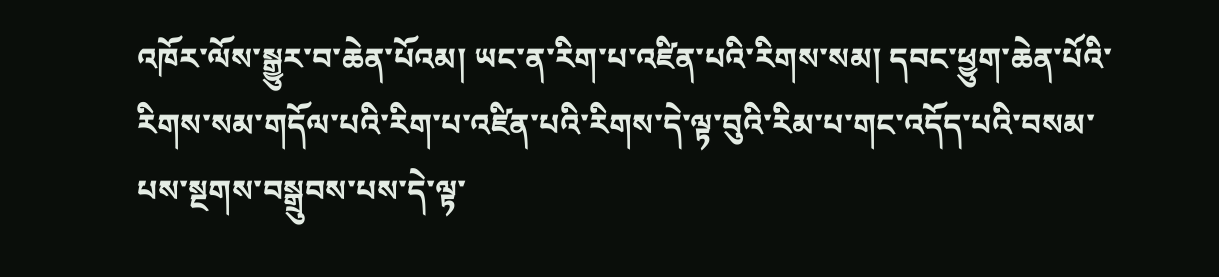འཁོར་ལོས་སྒྱུར་བ་ཆེན་པོའམ། ཡང་ན་རིག་པ་འཛིན་པའི་རིགས་སམ། དབང་ཕྱུག་ཆེན་པོའི་རིགས་སམ་གདོལ་པའི་རིག་པ་འཛིན་པའི་རིགས་དེ་ལྟ་བུའི་རིམ་པ་གང་འདོད་པའི་བསམ་པས་སྔགས་བསྒྲུབས་པས་དེ་ལྟ་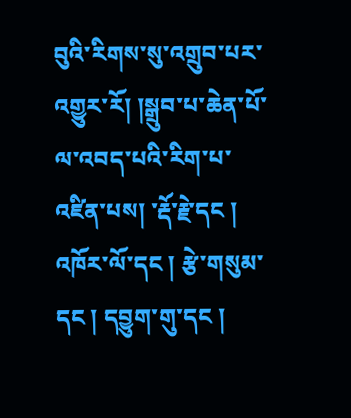བུའི་རིགས་སུ་འགྲུབ་པར་འགྱུར་རོ། །སྒྲུབ་པ་ཆེན་པོ་ལ་འབད་པའི་རིག་པ་འཛིན་པས། ་རྡོ་རྗེ་དང ། འཁོར་ལོ་དང ། རྩེ་གསུམ་དང ། དབྱུག་གུ་དང །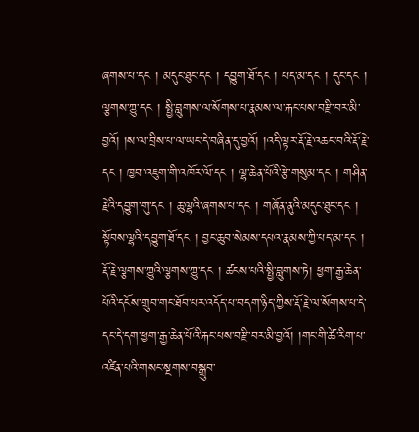ཞགས་པ་དང ། མདུང་ཐུང་དང ། དབྱུག་ཐོ་དང ། པད་མ་དང ། དུང་དང ། ལྕགས་ཀྱུ་དང ། སྤྱི་བླུགས་ལ་སོགས་པ་རྣམས་ལ་རྐང་པས་བརྫི་བར་མི་བྱའོ། །ས་ལ་བྲིས་པ་ལ་ཡང་དེ་བཞིན་དུ་བྱའོ། །འདི་ལྟར་རྡོ་རྗེ་འཆང་བའི་རྡོ་རྗེ་དང ། ཁྱབ་འཇུག་གི་འཁོར་ལོ་དང ། ལྷ་ཆེན་པོའི་རྩེ་གསུམ་དང ། གཤིན་རྗེའི་དབྱུག་གུ་དང ། ཆུ་ལྷའི་ཞགས་པ་དང ། གཞོན་ནུའི་མདུང་ཐུང་དང ། སྟོབས་ལྷའི་དབྱུག་ཐོ་དང ། བྱང་ཆུབ་སེམས་དཔའ་རྣམས་ཀྱི་པད་མ་དང ། རྡོ་རྗེ་ལྕགས་ཀྱུའི་ལྕགས་ཀྱུ་དང ། ཚངས་པའི་སྤྱི་བླུགས་ཏེ། ཕྱག་རྒྱ་ཆེན་པོའི་དངོས་གྲུབ་གང་ཐོབ་པར་འདོད་པ་བདག་ཉིད་ཀྱིས་རྡོ་རྗེ་ལ་སོགས་པ་དེ་དང་དེ་དག་ཕྱག་རྒྱ་ཆེན་པོའི་རྐང་པས་བརྫི་བར་མི་བྱའོ། །གང་གི་ཚེ་རིག་པ་འཛིན་པའི་གསང་སྔགས་བསྒྲུབ་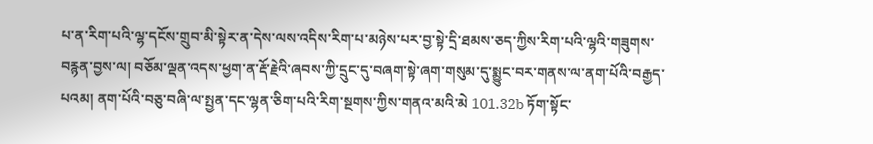པ་ན་རིག་པའི་ལྷ་དངོས་གྲུབ་མི་སྟེར་ན་དེས་ལས་འདིས་རིག་པ་མཉེས་པར་བྱ་སྟེ་དྲི་ཐམས་ཅད་ཀྱིས་རིག་པའི་ལྷའི་གཟུགས་བརྙན་བྱས་ལ། བཅོམ་ལྡན་འདས་ཕྱག་ན་རྡོ་རྗེའི་ཞབས་ཀྱི་དྲུང་དུ་བཞག་སྟེ་ཞག་གསུམ་དུ་སྨྱུང་བར་གནས་ལ་ནག་པོའི་བརྒྱད་པའམ། ནག་པོའི་བཅུ་བཞི་ལ་སྤྱན་དང་ལྷན་ཅིག་པའི་རིག་སྔགས་ཀྱིས་གནའ་མའི་མེ 101.32b ཏོག་སྟོང་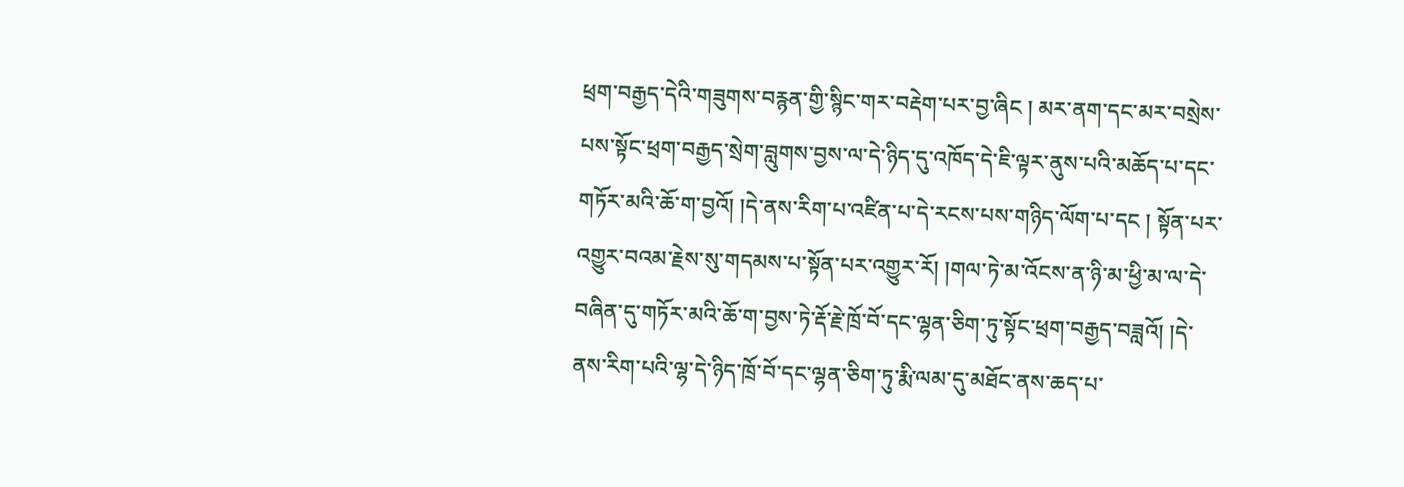ཕྲག་བརྒྱད་དེའི་གཟུགས་བརྙན་གྱི་སྙིང་གར་བརྡེག་པར་བྱ་ཞིང ། མར་ནག་དང་མར་བསྲེས་པས་སྟོང་ཕྲག་བརྒྱད་སྲེག་བླུགས་བྱས་ལ་དེ་ཉིད་དུ་འཁོད་དེ་ཇི་ལྟར་ནུས་པའི་མཆོད་པ་དང་གཏོར་མའི་ཆོ་ག་བྱའོ། །དེ་ནས་རིག་པ་འཛིན་པ་དེ་རངས་པས་གཉིད་ལོག་པ་དང ། སྟོན་པར་འགྱུར་བའམ་རྗེས་སུ་གདམས་པ་སྟོན་པར་འགྱུར་རོ། །གལ་ཏེ་མ་འོངས་ན་ཉི་མ་ཕྱི་མ་ལ་དེ་བཞིན་དུ་གཏོར་མའི་ཆོ་ག་བྱས་ཏེ་རྡོ་རྗེ་ཁྲོ་བོ་དང་ལྷན་ཅིག་ཏུ་སྟོང་ཕྲག་བརྒྱད་བཟླའོ། །དེ་ནས་རིག་པའི་ལྷ་དེ་ཉིད་ཁྲོ་བོ་དང་ལྷན་ཅིག་ཏུ་རྨི་ལམ་དུ་མཐོང་ནས་ཆད་པ་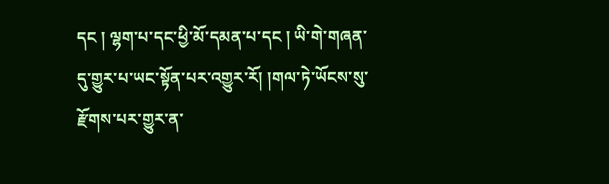དང ། ལྷག་པ་དང་ཕྱི་མོ་དམན་པ་དང ། ཡི་གེ་གཞན་དུ་གྱུར་པ་ཡང་སྟོན་པར་འགྱུར་རོ། །གལ་ཏེ་ཡོངས་སུ་རྫོགས་པར་གྱུར་ན་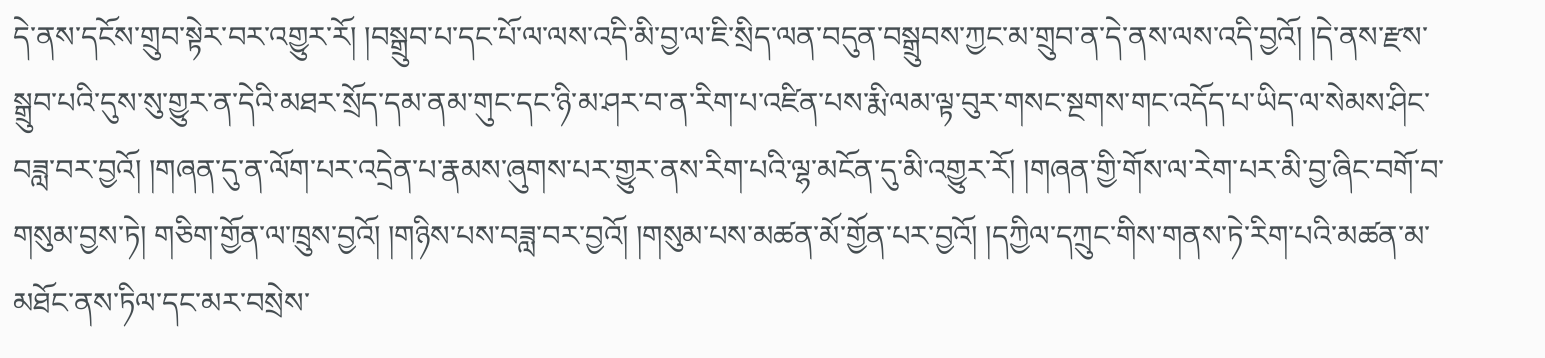དེ་ནས་དངོས་གྲུབ་སྟེར་བར་འགྱུར་རོ། །བསྒྲུབ་པ་དང་པོ་ལ་ལས་འདི་མི་བྱ་ལ་ཇི་སྲིད་ལན་བདུན་བསྒྲུབས་ཀྱང་མ་གྲུབ་ན་དེ་ནས་ལས་འདི་བྱའོ། །དེ་ནས་རྫས་སྒྲུབ་པའི་དུས་སུ་གྱུར་ན་དེའི་མཐར་སྲོད་དམ་ནམ་གུང་དང་ཉི་མ་ཤར་བ་ན་རིག་པ་འཛིན་པས་རྨི་ལམ་ལྟ་བུར་གསང་སྔགས་གང་འདོད་པ་ཡིད་ལ་སེམས་ཤིང་བཟླ་བར་བྱའོ། །གཞན་དུ་ན་ལོག་པར་འདྲེན་པ་རྣམས་ཞུགས་པར་གྱུར་ནས་རིག་པའི་ལྷ་མངོན་དུ་མི་འགྱུར་རོ། །གཞན་གྱི་གོས་ལ་རེག་པར་མི་བྱ་ཞིང་བགོ་བ་གསུམ་བྱས་ཏེ། གཅིག་གྱོན་ལ་ཁྲུས་བྱའོ། །གཉིས་པས་བཟླ་བར་བྱའོ། །གསུམ་པས་མཚན་མོ་གྱོན་པར་བྱའོ། །དཀྱིལ་དཀྲུང་གིས་གནས་ཏེ་རིག་པའི་མཚན་མ་མཐོང་ནས་ཏིལ་དང་མར་བསྲེས་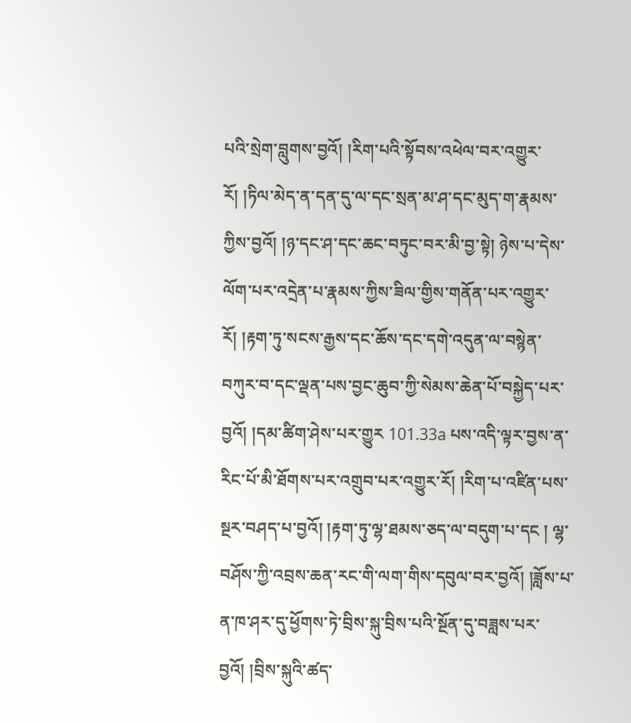པའི་སྲེག་བླུགས་བྱའོ། །རིག་པའི་སྟོབས་འཕེལ་བར་འགྱུར་རོ། །ཏིལ་མེད་ན་དན་དུ་ལ་དང་སྲན་མ་ཤ་དང་མུད་ག་རྣམས་ཀྱིས་བྱའོ། །ཉ་དང་ཤ་དང་ཆང་བཏུང་བར་མི་བྱ་སྟེ། ཉེས་པ་དེས་ལོག་པར་འདྲེན་པ་རྣམས་ཀྱིས་ཟིལ་གྱིས་གནོན་པར་འགྱུར་རོ། །རྟག་ཏུ་སངས་རྒྱས་དང་ཆོས་དང་དགེ་འདུན་ལ་བསྙེན་བཀུར་བ་དང་ལྡན་པས་བྱང་ཆུབ་ཀྱི་སེམས་ཆེན་པོ་བསྐྱེད་པར་བྱའོ། །དམ་ཚིག་ཤེས་པར་གྱུར 101.33a པས་འདི་ལྟར་བྱས་ན་རིང་པོ་མི་ཐོགས་པར་འགྲུབ་པར་འགྱུར་རོ། །རིག་པ་འཛིན་པས་སྔར་བཤད་པ་བྱའོ། །རྟག་ཏུ་ལྷ་ཐམས་ཅད་ལ་བདུག་པ་དང ། ལྷ་བཤོས་ཀྱི་འབྲས་ཆན་རང་གི་ལག་གིས་དབུལ་བར་བྱའོ། །ཟློས་པ་ན་ཁ་ཤར་དུ་ཕྱོགས་ཏེ་བྲིས་སྐུ་བྲིས་པའི་སྔོན་དུ་བཟླས་པར་བྱའོ། །བྲིས་སྐུའི་ཚད་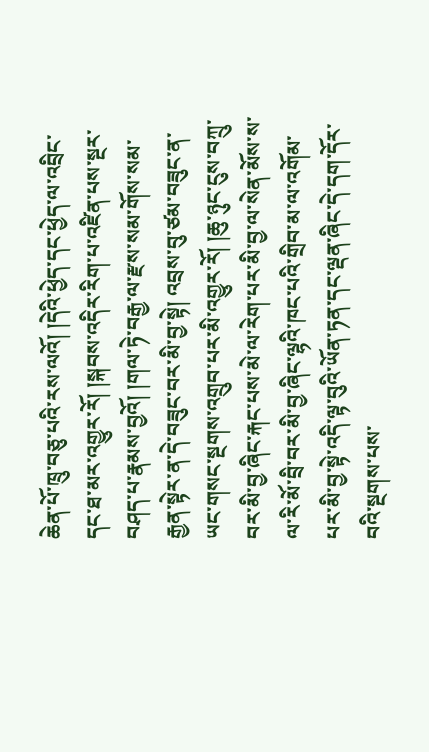ཆེན་པོ་ཁྲུ་བཅུ་པའི་རས་ལའོ། །དེའི་ཕྱེད་དང་ཕྱེད་ལ་འབྲིང་དང་ཐ་མར་འགྱུར་རོ། །སྐབས་འདིར་རིག་པ་འཛིན་པས་སྔར་བཤད་པ་རྣམས་བྱའོ། །གལ་ཏེ་བརྒྱ་ལ་རྫས་སམ་གོས་སམ་རྒྱན་སྟེར་ན་དེ་བཟུང་བར་མི་བྱ་སྟེ། འབྲས་བུ་ཙམ་བཟུང་ན་ཡང་གསང་སྔགས་འགྲུབ་པར་མི་འགྱུར་རོ། །ཆུ་ཉུང་ངུས་བཀྲུ་བར་མི་བྱ་ཞིང་རྐང་པས་མེ་ལ་རེག་པར་མི་བྱ་ལ་སེན་མོས་ས་ལ་རི་མོ་བྲི་བར་མི་བྱ་ཞིང་ལྷའི་ཁང་པའི་གྲིབ་མ་ལ་འགོམ་པར་མི་བྱ་སྟེ་འདི་ལྟ་བུའི་ཡོན་ཏན་དང་ལྡན་ཞིང་དེ་དག་དོར་བའི་སྔགས་པས་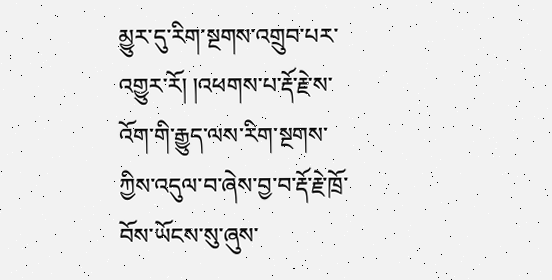མྱུར་དུ་རིག་སྔགས་འགྲུབ་པར་འགྱུར་རོ། །འཕགས་པ་རྡོ་རྗེ་ས་འོག་གི་རྒྱུད་ལས་རིག་སྔགས་ཀྱིས་འདུལ་བ་ཞེས་བྱ་བ་རྡོ་རྗེ་ཁྲོ་བོས་ཡོངས་སུ་ཞུས་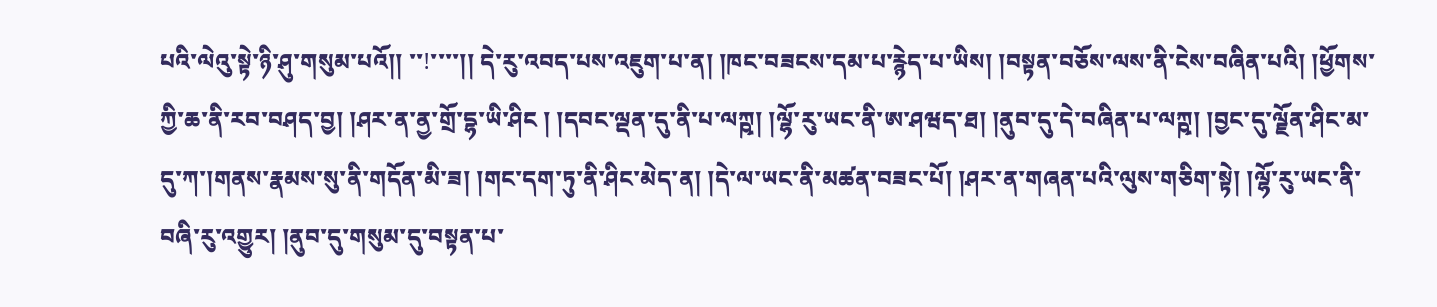པའི་ལེའུ་སྟེ་ཉི་ཤུ་གསུམ་པའོ།། ་་!་་་་།། དེ་རུ་འབད་པས་འཇུག་པ་ན། །ཁང་བཟངས་དམ་པ་རྙེད་པ་ཡིས། །བསྟན་བཅོས་ལས་ནི་ངེས་བཞིན་པའི། །ཕྱོགས་ཀྱི་ཆ་ནི་རབ་བཤད་བྱ། །ཤར་ན་ནྱ་གྲོ་དྷ་ཡི་ཤིང ། །དབང་ལྡན་དུ་ནི་པ་ལཀྵ། །ལྷོ་རུ་ཡང་ནི་ཨ་ཤཝད་ཐ། །ནུབ་དུ་དེ་བཞིན་པ་ལཀྵ། །བྱང་དུ་ལྗོན་ཤིང་མ་དུ་ཀ་།གནས་རྣམས་སུ་ནི་གདོན་མི་ཟ། །གང་དག་ཏུ་ནི་ཤིང་མེད་ན། །དེ་ལ་ཡང་ནི་མཚན་བཟང་པོ། །ཤར་ན་གཞན་པའི་ལུས་གཅིག་སྟེ། །ལྷོ་རུ་ཡང་ནི་བཞི་རུ་འགྱུར། །ནུབ་དུ་གསུམ་དུ་བསྟན་པ་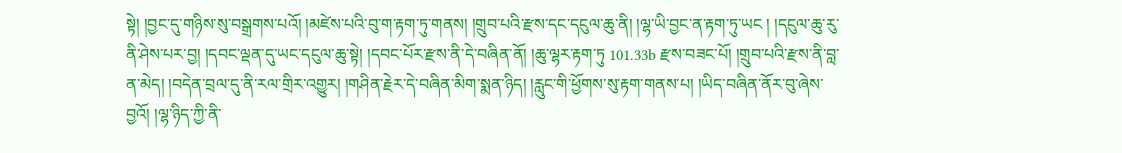སྟེ། །བྱང་དུ་གཉིས་སུ་བསྒྲགས་པའོ། །མཛེས་པའི་བུ་ག་རྟག་ཏུ་གནས། །གྲུབ་པའི་རྫས་དང་དངུལ་ཆུ་ནི། །ལྷ་ཡི་བྱང་ན་རྟག་ཏུ་ཡང ། །དངུལ་ཆུ་རུ་ནི་ཤེས་པར་བྱ། །དབང་ལྡན་དུ་ཡང་དངུལ་ཆུ་སྟེ། །དབང་པོར་རྫས་ནི་དེ་བཞིན་ནོ། །ཆུ་ལྷར་རྟག་ཏུ 101.33b རྫས་བཟང་པོ། །གྲུབ་པའི་རྫས་ནི་བླ་ན་མེད། །བདེན་བྲལ་དུ་ནི་རལ་གྲིར་འགྱུར། །གཤིན་རྗེར་དེ་བཞིན་མིག་སྨན་ཉིད། །རླུང་གི་ཕྱོགས་སུ་རྟག་གནས་པ། །ཡིད་བཞིན་ནོར་བུ་ཞེས་བྱའོ། །ལྷ་ཉིད་ཀྱི་ནི་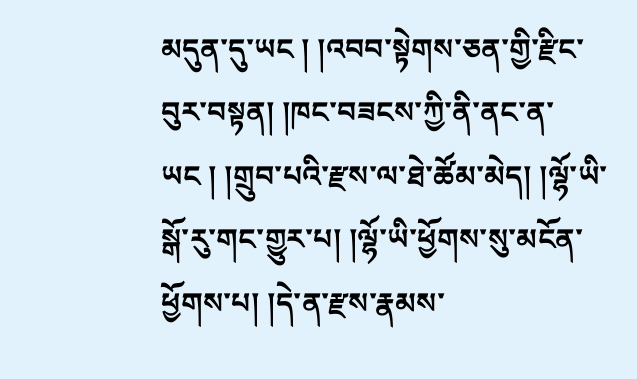མདུན་དུ་ཡང ། །འབབ་སྟེགས་ཅན་གྱི་རྫིང་བུར་བསྟན། །ཁང་བཟངས་ཀྱི་ནི་ནང་ན་ཡང ། །གྲུབ་པའི་རྫས་ལ་ཐེ་ཚོམ་མེད། །ལྷོ་ཡི་སྒོ་རུ་གང་གྱུར་པ། །ལྷོ་ཡི་ཕྱོགས་སུ་མངོན་ཕྱོགས་པ། །དེ་ན་རྫས་རྣམས་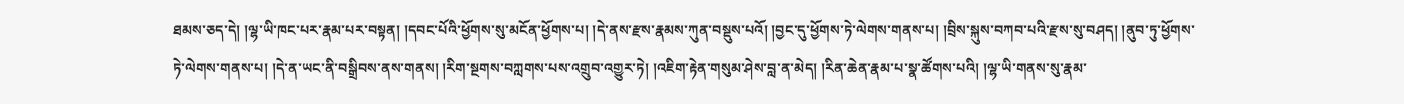ཐམས་ཅད་དེ། །ལྷ་ཡི་ཁང་པར་རྣམ་པར་བསྟན། །དབང་པོའི་ཕྱོགས་སུ་མངོན་ཕྱོགས་པ། །དེ་ནས་རྫས་རྣམས་ཀུན་བསྡུས་པའོ། །བྱང་དུ་ཕྱོགས་ཏེ་ལེགས་གནས་པ། །བྲིས་སྐུས་བཀབ་པའི་རྫས་སུ་བཤད། །ནུབ་ཏུ་ཕྱོགས་ཏེ་ལེགས་གནས་པ། །དེ་ན་ཡང་ནི་བསྒྲིབས་ནས་གནས། །རིག་སྔགས་བཀླགས་པས་འགྲུབ་འགྱུར་ཏེ། །འཇིག་རྟེན་གསུམ་ཤེས་བླ་ན་མེད། །རིན་ཆེན་རྣམ་པ་སྣ་ཚོགས་པའི། །ལྷ་ཡི་གནས་སུ་རྣམ་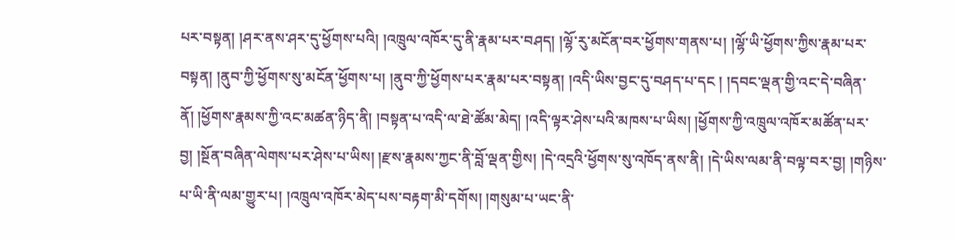པར་བསྟན། །ཤར་ནས་ཤར་དུ་ཕྱོགས་པའི། །འཁྲུལ་འཁོར་དུ་ནི་རྣམ་པར་བཤད། །ལྷོ་རུ་མངོན་བར་ཕྱོགས་གནས་པ། །ལྷོ་ཡི་ཕྱོགས་ཀྱིས་རྣམ་པར་བསྟན། །ནུབ་ཀྱི་ཕྱོགས་སུ་མངོན་ཕྱོགས་པ། །ནུབ་ཀྱི་ཕྱོགས་པར་རྣམ་པར་བསྟན། །འདི་ཡིས་བྱང་དུ་བཤད་པ་དང ། །དབང་ལྡན་གྱི་འང་དེ་བཞིན་ནོ། །ཕྱོགས་རྣམས་ཀྱི་འང་མཚན་ཉིད་ནི། །བསྟན་པ་འདི་ལ་ཐེ་ཚོམ་མེད། །འདི་ལྟར་ཤེས་པའི་མཁས་པ་ཡིས། །ཕྱོགས་ཀྱི་འཁྲུལ་འཁོར་མཚོན་པར་བྱ། །སྔོན་བཞིན་ལེགས་པར་ཤེས་པ་ཡིས། །རྫས་རྣམས་ཀྱང་ནི་བློ་ལྡན་གྱིས། །དེ་འདྲའི་ཕྱོགས་སུ་འཁོད་ནས་ནི། །དེ་ཡིས་ལམ་ནི་བལྟ་བར་བྱ། །གཉིས་པ་ཡི་ནི་ལམ་གྱུར་པ། །འཁྲུལ་འཁོར་མེད་པས་བརྟག་མི་དགོས། །གསུམ་པ་ཡང་ནི་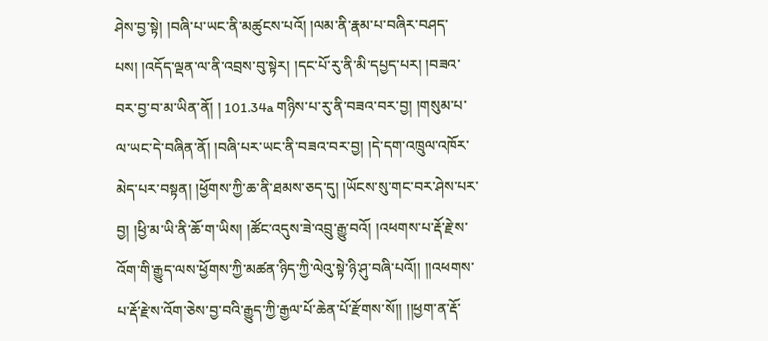ཤེས་བྱ་སྟེ། །བཞི་པ་ཡང་ནི་མཚུངས་པའོ། །ལམ་ནི་རྣམ་པ་བཞིར་བཤད་པས། །འདོད་ལྡན་ལ་ནི་འབྲས་བུ་སྟེར། །དང་པོ་རུ་ནི་མི་དཔྱད་པར། །བཟའ་བར་བྱ་བ་མ་ཡིན་ནོ། ། 101.34a གཉིས་པ་རུ་ནི་བཟའ་བར་བྱ། །གསུམ་པ་ལ་ཡང་དེ་བཞིན་ནོ། །བཞི་པར་ཡང་ནི་བཟའ་བར་བྱ། །དེ་དག་འཁྲུལ་འཁོར་མེད་པར་བསྟན། །ཕྱོགས་ཀྱི་ཆ་ནི་ཐམས་ཅད་དུ། །ཡོངས་སུ་གང་བར་ཤེས་པར་བྱ། །ཕྱི་མ་ཡི་ནི་ཆོ་ག་ཡིས། །ཚོང་འདུས་ཟེ་འབྲུ་རྒྱུ་བའོ། །འཕགས་པ་རྡོ་རྗེ་ས་འོག་གི་རྒྱུད་ལས་ཕྱོགས་ཀྱི་མཚན་ཉིད་ཀྱི་ལེའུ་སྟེ་ཉི་ཤུ་བཞི་པའོ།། །།འཕགས་པ་རྡོ་རྗེ་ས་འོག་ཅེས་བྱ་བའི་རྒྱུད་ཀྱི་རྒྱལ་པོ་ཆེན་པོ་རྫོགས་སོ།། །།ཕྱག་ན་རྡོ་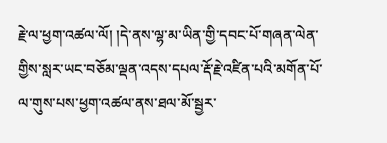རྗེ་ལ་ཕྱག་འཚལ་ལོ། །དེ་ནས་ལྷ་མ་ཡིན་གྱི་དབང་པོ་གཞན་ལེན་གྱིས་སླར་ཡང་བཅོམ་ལྡན་འདས་དཔལ་རྡོ་རྗེ་འཛིན་པའི་མགོན་པོ་ལ་གུས་པས་ཕྱག་འཚལ་ནས་ཐལ་མོ་སྦྱར་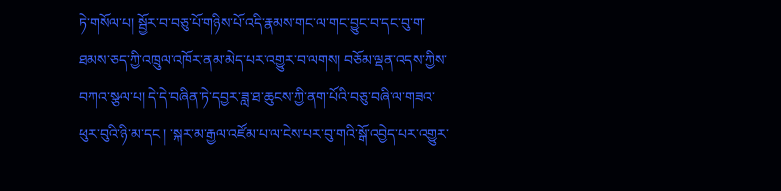ཏེ་གསོལ་པ། སྦྱོར་བ་བཅུ་པོ་གཉིས་པོ་འདི་རྣམས་གང་ལ་གང་བྱུང་བ་དང་བུ་ག་ཐམས་ཅད་ཀྱི་འཁྲུལ་འཁོར་ནམ་མེད་པར་འགྱུར་བ་ལགས། བཅོམ་ལྡན་འདས་ཀྱིས་བཀའ་སྩལ་པ། དེ་དེ་བཞིན་ཏེ་དབྱར་ཟླ་ཐ་ཆུངས་ཀྱི་ནག་པོའི་བཅུ་བཞི་ལ་གཟའ་ཕུར་བུའི་ཉི་མ་དང ། ་སྐར་མ་རྒྱལ་འཛོམ་པ་ལ་ངེས་པར་བུ་གའི་སྒོ་འབྱེད་པར་འགྱུར་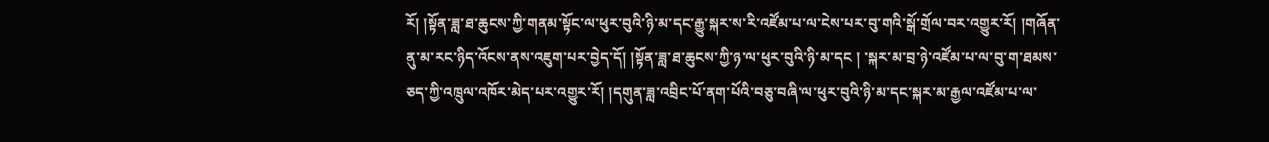རོ། །སྟོན་ཟླ་ཐ་ཆུངས་ཀྱི་གནམ་སྟོང་ལ་ཕུར་བུའི་ཉི་མ་དང་རྒྱུ་སྐར་ས་རི་འཛོམ་པ་ལ་ངེས་པར་བུ་གའི་སྒོ་གྲོལ་བར་འགྱུར་རོ། །གཞོན་ནུ་མ་རང་ཉིད་འོངས་ནས་འཇུག་པར་བྱེད་དོ། །སྟོན་ཟླ་ཐ་ཆུངས་ཀྱི་ཉ་ལ་ཕུར་བུའི་ཉི་མ་དང ། ་སྐར་མ་བྲ་ཉེ་འཛོམ་པ་ལ་བུ་ག་ཐམས་ཅད་ཀྱི་འཁྲུལ་འཁོར་མེད་པར་འགྱུར་རོ། །དགུན་ཟླ་འབྲིང་པོ་ནག་པོའི་བཅུ་བཞི་ལ་ཕུར་བུའི་ཉི་མ་དང་སྐར་མ་རྒྱལ་འཛོམ་པ་ལ་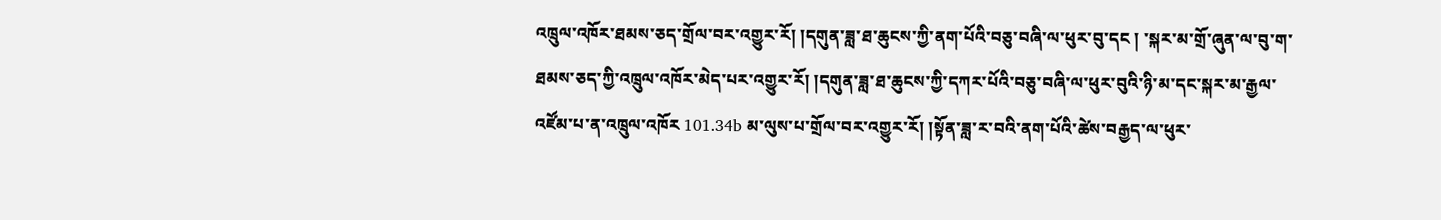འཁྲུལ་འཁོར་ཐམས་ཅད་གྲོལ་བར་འགྱུར་རོ། །དགུན་ཟླ་ཐ་ཆུངས་ཀྱི་ནག་པོའི་བཅུ་བཞི་ལ་ཕུར་བུ་དང ། ་སྐར་མ་གྲོ་ཞུན་ལ་བུ་ག་ཐམས་ཅད་ཀྱི་འཁྲུལ་འཁོར་མེད་པར་འགྱུར་རོ། །དགུན་ཟླ་ཐ་ཆུངས་ཀྱི་དཀར་པོའི་བཅུ་བཞི་ལ་ཕུར་བུའི་ཉི་མ་དང་སྐར་མ་རྒྱལ་འཛོམ་པ་ན་འཁྲུལ་འཁོར 101.34b མ་ལུས་པ་གྲོལ་བར་འགྱུར་རོ། །སྟོན་ཟླ་ར་བའི་ནག་པོའི་ཚེས་བརྒྱད་ལ་ཕུར་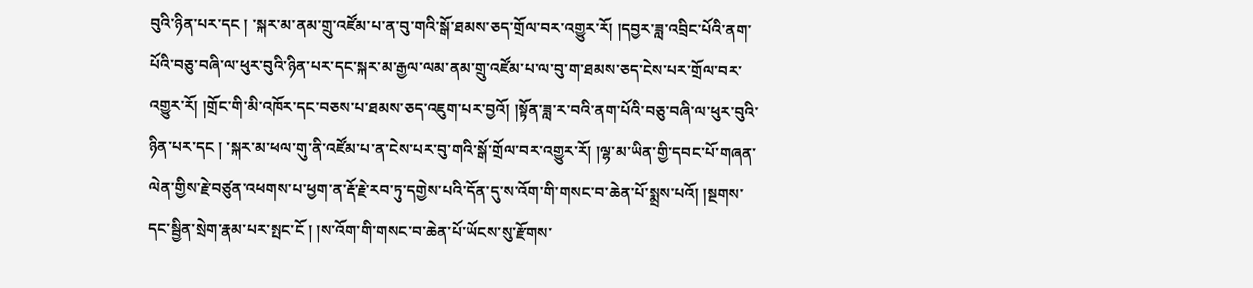བུའི་ཉིན་པར་དང ། ་སྐར་མ་ནམ་གྲུ་འཛོམ་པ་ན་བུ་གའི་སྒོ་ཐམས་ཅད་གྲོལ་བར་འགྱུར་རོ། །དབྱར་ཟླ་འབྲིང་པོའི་ནག་པོའི་བཅུ་བཞི་ལ་ཕུར་བུའི་ཉིན་པར་དང་སྐར་མ་རྒྱལ་ལམ་ནམ་གྲུ་འཛོམ་པ་ལ་བུ་ག་ཐམས་ཅད་ངེས་པར་གྲོལ་བར་འགྱུར་རོ། །གྲོང་གི་མི་འཁོར་དང་བཅས་པ་ཐམས་ཅད་འཇུག་པར་བྱའོ། །སྟོན་ཟླ་ར་བའི་ནག་པོའི་བཅུ་བཞི་ལ་ཕུར་བུའི་ཉིན་པར་དང ། ་སྐར་མ་ཕལ་གུ་ནི་འཛོམ་པ་ན་ངེས་པར་བུ་གའི་སྒོ་གྲོལ་བར་འགྱུར་རོ། །ལྷ་མ་ཡིན་གྱི་དབང་པོ་གཞན་ལེན་གྱིས་རྗེ་བཙུན་འཕགས་པ་ཕྱག་ན་རྡོ་རྗེ་རབ་ཏུ་དགྱེས་པའི་དོན་དུ་ས་འོག་གི་གསང་བ་ཆེན་པོ་སྨྲས་པའོ། །སྔགས་དང་སྦྱིན་སྲེག་རྣམ་པར་སྤང་ངོ ། །ས་འོག་གི་གསང་བ་ཆེན་པོ་ཡོངས་སུ་རྫོགས་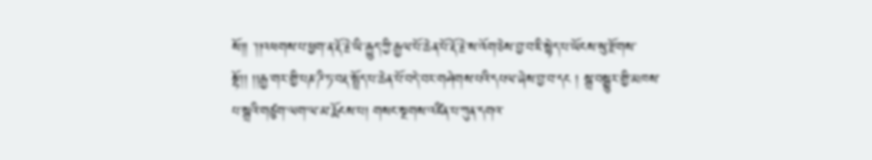སོ།། ་།།འཕགས་པ་ཕྱག་ན་རྡོ་རྗེ་ཡི་རྒྱུད་ཀྱི་རྒྱལ་པོ་ཆེན་པོ་རྡོ་རྗེ་ས་འོག་ཅེས་བྱ་བ་ཇི་སྙེད་པ་ཡོངས་སུ་རྫོགས་སྷོ།། །།རྒྱ་གར་གྱི་པཎ་ཌི་ཏ་བརྡ་སྤྲོད་པ་ཆེན་པོ་བདེ་བར་གཤེགས་པའི་དཔལ་ཞེས་བྱ་བ་དང ། སྒྲ་བསྒྱུར་གྱི་མཁས་པ་སྒྲའི་གཙུག་ལག་ལ་མ་རྨོངས་པ། གསང་སྔགས་འཛིན་པ་ཀུན་དགའ་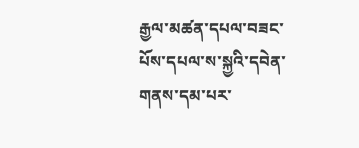རྒྱལ་མཚན་དཔལ་བཟང་པོས་དཔལ་ས་སྐྱའི་དབེན་གནས་དམ་པར་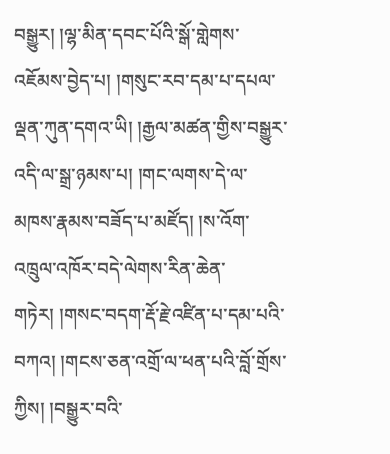བསྒྱུར། །ལྷ་མིན་དབང་པོའི་སྒོ་གླེགས་འཇོམས་བྱེད་པ། །གསུང་རབ་དམ་པ་དཔལ་ལྡན་ཀུན་དགའ་ཡི། །རྒྱལ་མཚན་གྱིས་བསྒྱུར་འདི་ལ་སྒྲ་ཉམས་པ། །གང་ལགས་དེ་ལ་མཁས་རྣམས་བཟོད་པ་མཛོད། །ས་འོག་འཁྲུལ་འཁོར་བདེ་ལེགས་རིན་ཆེན་གཏེར། །གསང་བདག་རྡོ་རྗེ་འཛིན་པ་དམ་པའི་བཀའ། །གངས་ཅན་འགྲོ་ལ་ཕན་པའི་བློ་གྲོས་ཀྱིས། །བསྒྱུར་བའི་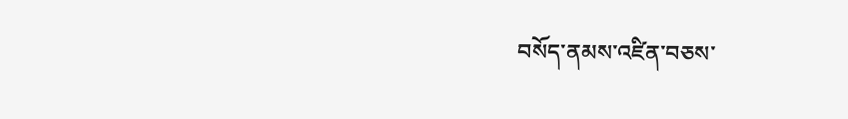བསོད་ནམས་འཛིན་བཅས་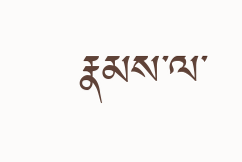རྣམས་ལ་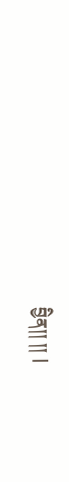བྱིན།། །། |